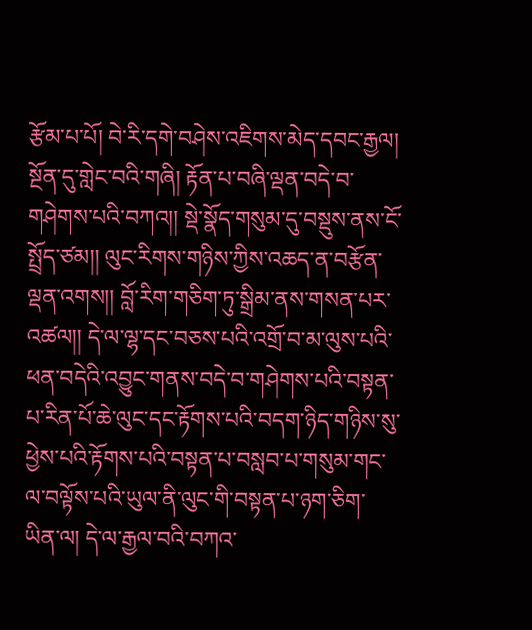རྩོམ་པ་པོ། བེ་རི་དགེ་བཤེས་འཇིགས་མེད་དབང་རྒྱལ།
སྔོན་དུ་གླེང་བའི་གཞི། རྟོན་པ་བཞི་ལྡན་བདེ་བ་གཤེགས་པའི་བཀའ།། སྡེ་སྣོད་གསུམ་དུ་བསྡུས་ནས་ངོ་སྤྲོད་ཙམ།། ལུང་རིགས་གཉིས་ཀྱིས་འཆད་ན་བརྩོན་ལྡན་འགས།། བློ་རིག་གཅིག་ཏུ་སྒྲིམ་ནས་གསན་པར་འཚལ།། དེ་ལ་ལྷ་དང་བཅས་པའི་འགྲོ་བ་མ་ལུས་པའི་ཕན་བདེའི་འབྱུང་གནས་བདེ་བ་གཤེགས་པའི་བསྟན་པ་རིན་པོ་ཆེ་ལུང་དང་རྟོགས་པའི་བདག་ཉིད་གཉིས་སུ་ཕྱེས་པའི་རྟོགས་པའི་བསྟན་པ་བསླབ་པ་གསུམ་གང་ལ་བལྟོས་པའི་ཡུལ་ནི་ལུང་གི་བསྟན་པ་ཉག་ཅིག་ཡིན་ལ། དེ་ལ་རྒྱལ་བའི་བཀའ་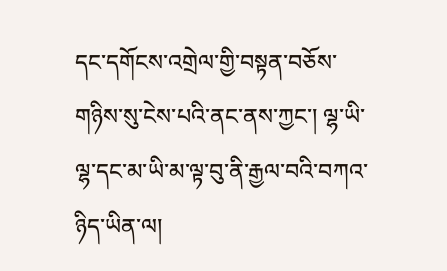དང་དགོངས་འགྲེལ་གྱི་བསྟན་བཅོས་གཉིས་སུ་ངེས་པའི་ནང་ནས་ཀྱང་། ལྷ་ཡི་ལྷ་དང་མ་ཡི་མ་ལྟ་བུ་ནི་རྒྱལ་བའི་བཀའ་ཉིད་ཡིན་ལ།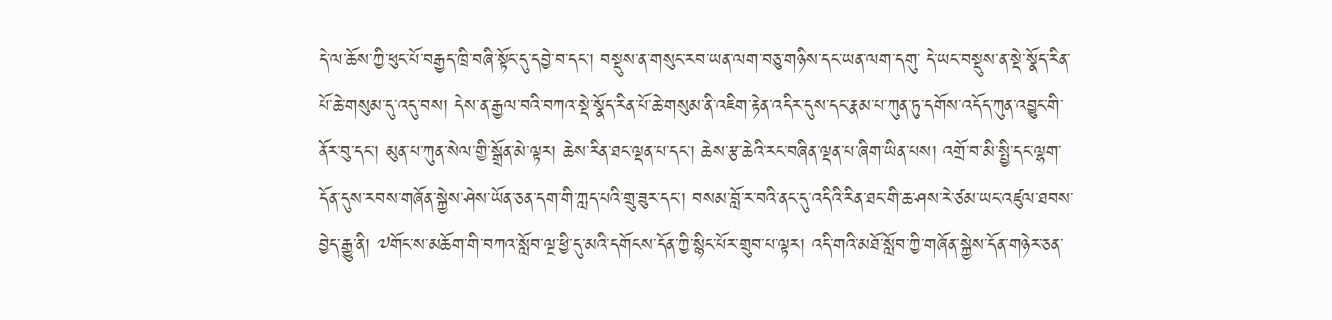དེ་ལ་ཆོས་ཀྱི་ཕུང་པོ་བརྒྱད་ཁྲི་བཞི་སྟོང་དུ་དབྱེ་བ་དང་། བསྡུས་ན་གསུང་རབ་ཡན་ལག་བཅུ་གཉིས་དང་ཡན་ལག་དགུ་ དེ་ཡང་བསྡུས་ན་སྡེ་སྣོད་རིན་པོ་ཆེ་གསུམ་དུ་འདུ་བས། དེས་ན་རྒྱལ་བའི་བཀའ་སྡེ་སྣོད་རིན་པོ་ཆེ་གསུམ་ནི་འཇིག་རྟེན་འདིར་དུས་དང་རྣམ་པ་ཀུན་ཏུ་དགོས་འདོད་ཀུན་འབྱུང་གི་ནོར་བུ་དང་། མུན་པ་ཀུན་སེལ་གྱི་སྒྲོན་མེ་ལྟར། ཆེས་རིན་ཐང་ལྡན་པ་དང་། ཆེས་རྩ་ཆེའི་རང་བཞིན་ལྡན་པ་ཞིག་ཡིན་པས། འགྲོ་བ་མི་སྤྱི་དང་ལྷག་དོན་དུས་རབས་གཞོན་སྐྱེས་ཤེས་ཡོན་ཅན་དག་གི་ཀླད་པའི་གྲུ་ཟུར་དང་། བསམ་བློ་ར་བའི་ནང་དུ་འདིའི་རིན་ཐང་གི་ཆ་ཤས་རེ་ཙམ་ཡང་འཛུལ་ཐབས་བྱེད་རྒྱུ་ནི། ༧གོང་ས་མཆོག་གི་བཀའ་སློབ་ལྔ་ཕྱི་དུ་མའི་དགོངས་དོན་ཀྱི་སྙིང་པོར་གྲུབ་པ་ལྟར། འདི་གའི་མཐོ་སློབ་ཀྱི་གཞོན་སྐྱེས་དོན་གཉེར་ཅན་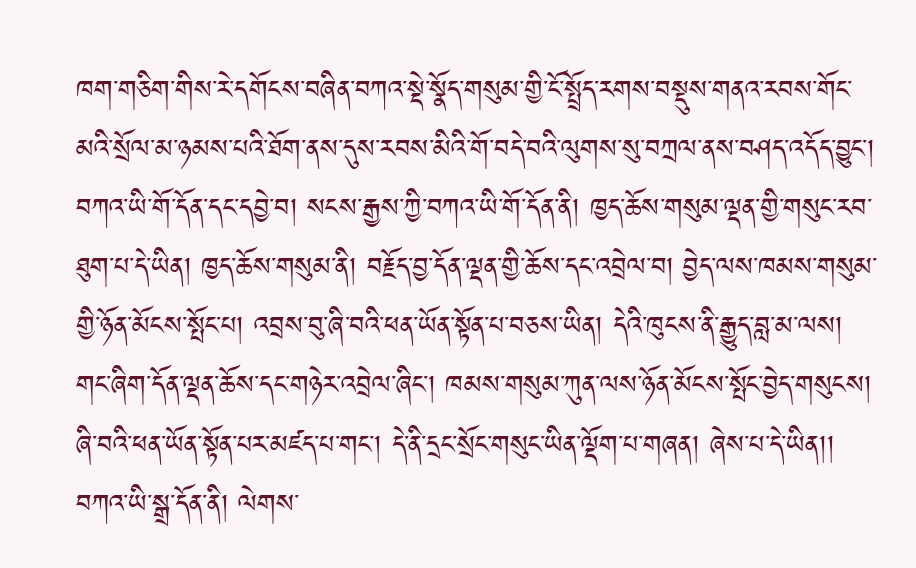ཁག་གཅིག་གིས་རེ་དགོངས་བཞིན་བཀའ་སྡེ་སྣོད་གསུམ་གྱི་ངོ་སྤྲོད་རགས་བསྡུས་གནའ་རབས་གོང་མའི་སྲོལ་མ་ཉམས་པའི་ཐོག་ནས་དུས་རབས་མིའི་གོ་བདེ་བའི་ལུགས་སུ་བཀྲལ་ནས་བཤད་འདོད་བྱུང་། བཀའ་ཡི་གོ་དོན་དང་དབྱེ་བ། སངས་རྒྱས་ཀྱི་བཀའ་ཡི་གོ་དོན་ནི། ཁྱད་ཆོས་གསུམ་ལྡན་གྱི་གསུང་རབ་ཐུག་པ་དེ་ཡིན། ཁྱད་ཆོས་གསུམ་ནི། བརྗོད་བྱ་དོན་ལྡན་གྱི་ཆོས་དང་འབྲེལ་བ། བྱེད་ལས་ཁམས་གསུམ་གྱི་ཉོན་མོངས་སྤོང་པ། འབྲས་བུ་ཞི་བའི་ཕན་ཡོན་སྟོན་པ་བཅས་ཡིན། དེའི་ཁུངས་ནི་རྒྱུད་བླ་མ་ལས། གང་ཞིག་དོན་ལྡན་ཆོས་དང་གཉེར་འབྲེལ་ཞིང་། ཁམས་གསུམ་ཀུན་ལས་ཉོན་མོངས་སྤོང་བྱེད་གསུངས། ཞི་བའི་ཕན་ཡོན་སྟོན་པར་མཛད་པ་གང་། དེ་ནི་དྲང་སྲོང་གསུང་ཡིན་ལྡོག་པ་གཞན། ཞེས་པ་དེ་ཡིན།། བཀའ་ཡི་སྒྲ་དོན་ནི། ལེགས་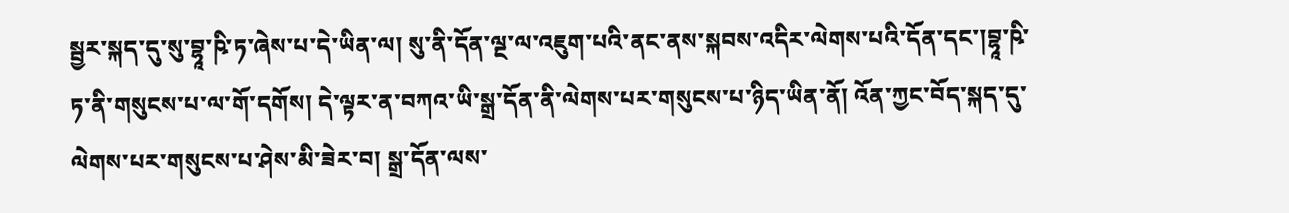སྦྱར་སྐད་དུ་སུ་བྷཱ་ཥི་ཏ་ཞེས་པ་དེ་ཡིན་ལ། སུ་ནི་དོན་ལྔ་ལ་འཇུག་པའི་ནང་ནས་སྐབས་འདིར་ལེགས་པའི་དོན་དང་།བྷཱ་ཥི་ཏ་ནི་གསུངས་པ་ལ་གོ་དགོས། དེ་ལྟར་ན་བཀའ་ཡི་སྒྲ་དོན་ནི་ལེགས་པར་གསུངས་པ་ཉིད་ཡིན་ནོ། འོན་ཀྱང་བོད་སྐད་དུ་ལེགས་པར་གསུངས་པ་ཤེས་མི་ཟེར་བ། སྒྲ་དོན་ལས་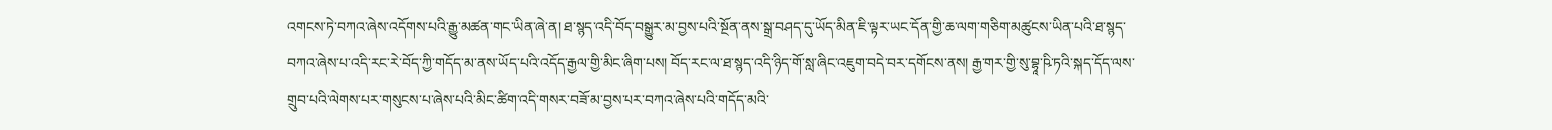འགངས་ཏེ་བཀའ་ཞེས་འདོགས་པའི་རྒྱུ་མཚན་གང་ཡིན་ཞེ་ན། ཐ་སྙད་འདི་བོད་བསྒྱུར་མ་བྱས་པའི་སྔོན་ནས་སྒྲ་བཤད་དུ་ཡོད་མིན་ཇི་ལྟར་ཡང་དོན་གྱི་ཆ་ལག་གཅིག་མཚུངས་ཡིན་པའི་ཐ་སྙད་བཀའ་ཞེས་པ་འདི་རང་རེ་བོད་ཀྱི་གདོད་མ་ནས་ཡོད་པའི་འདོད་རྒྱལ་གྱི་མིང་ཞིག་པས། བོད་རང་ལ་ཐ་སྙད་འདི་ཉིད་གོ་སླ་ཞིང་འཇུག་བདེ་བར་དགོངས་ནས། རྒྱ་གར་གྱི་སུ་བྷཱ་ཥི་ཏའི་སྐད་དོད་ལས་གྲུབ་པའི་ལེགས་པར་གསུངས་པ་ཞེས་པའི་མིང་ཚིག་འདི་གསར་བཟོ་མ་བྱས་པར་བཀའ་ཞེས་པའི་གདོད་མའི་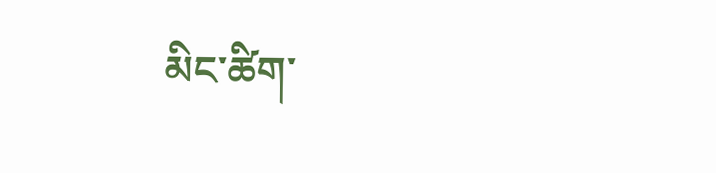མིང་ཚིག་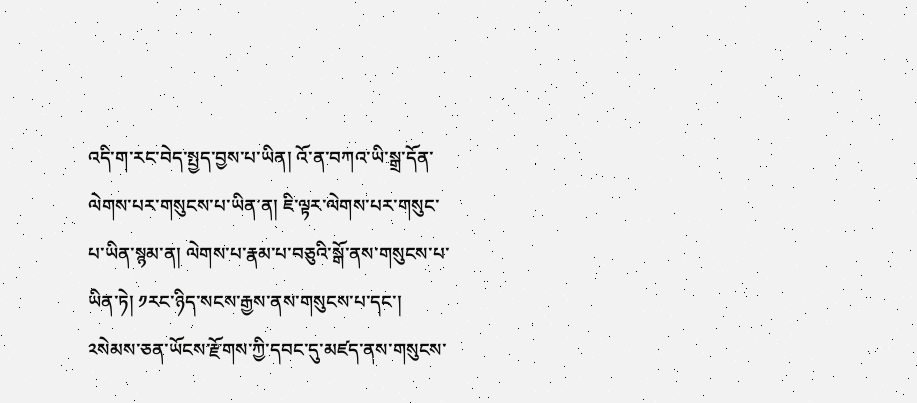འདི་ག་རང་བེད་སྤྱད་བྱས་པ་ཡིན། འོ་ན་བཀའ་ཡི་སྒྲ་དོན་ལེགས་པར་གསུངས་པ་ཡིན་ན། ཇི་ལྟར་ལེགས་པར་གསུང་པ་ཡིན་སྙམ་ན། ལེགས་པ་རྣམ་པ་བཅུའི་སྒོ་ནས་གསུངས་པ་ཡིན་ཏེ། ༡རང་ཉིད་སངས་རྒྱས་ནས་གསུངས་པ་དང་། ༢སེམས་ཅན་ཡོངས་རྫོགས་ཀྱི་དབང་དུ་མཛད་ནས་གསུངས་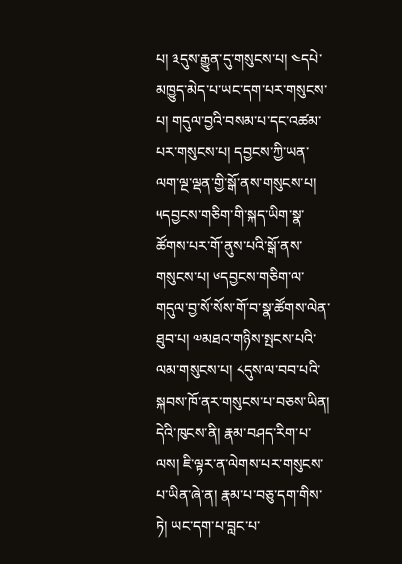པ། ༣དུས་རྒྱུན་དུ་གསུངས་པ། ༤དཔེ་མཁྱུད་མེད་པ་ཡང་དག་པར་གསུངས་པ། གདུལ་བྱའི་བསམ་པ་དང་འཚམ་པར་གསུངས་པ། དབྱངས་ཀྱི་ཡན་ལག་ལྔ་ལྡན་གྱི་སྒོ་ནས་གསུངས་པ། ༥དབྱངས་གཅིག་གི་སྐད་ཡིག་སྣ་ཚོགས་པར་གོ་ནུས་པའི་སྒོ་ནས་གསུངས་པ། ༦དབྱངས་གཅིག་ལ་གདུལ་བྱ་སོ་སོས་གོ་བ་སྣ་ཚོགས་ལེན་ཐུབ་པ། ༧མཐའ་གཉིས་སྤངས་པའི་ལམ་གསུངས་པ། ༨དུས་ལ་བབ་པའི་སྐབས་ཁོ་ནར་གསུངས་པ་བཅས་ཡིན། དེའི་ཁུངས་ནི། རྣམ་བཤད་རིག་པ་ལས། ཇི་ལྟར་ན་ལེགས་པར་གསུངས་པ་ཡིན་ཞེ་ན། རྣམ་པ་བཅུ་དག་གིས་ཏེ། ཡང་དག་པ་བླང་པ་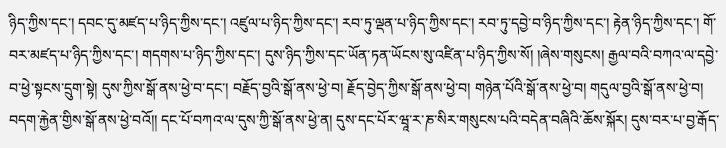ཉིད་ཀྱིས་དང་། དབང་དུ་མཛད་པ་ཉིད་ཀྱིས་དང་། འཛུལ་པ་ཉིད་ཀྱིས་དང་། རབ་ཏུ་ལྡན་པ་ཉིད་ཀྱིས་དང་། རབ་ཏུ་དབྱེ་བ་ཉིད་ཀྱིས་དང་། རྟེན་ཉིད་ཀྱིས་དང་། གོ་བར་མཛད་པ་ཉིད་ཀྱིས་དང་། གདགས་པ་ཉིད་ཀྱིས་དང་། དུས་ཉིད་ཀྱིས་དང་ཡོན་ཏན་ཡོངས་སུ་འཛིན་པ་ཉིད་ཀྱིས་སོ། །ཞེས་གསུངས། རྒྱལ་བའི་བཀའ་ལ་དབྱེ་བ་ཕྱེ་སྟངས་དྲུག་སྟེ། དུས་ཀྱིས་སྒོ་ནས་ཕྱེ་བ་དང་། བརྗོད་བྱའི་སྒོ་ནས་ཕྱེ་བ། རྗོད་བྱེད་ཀྱིས་སྒོ་ནས་ཕྱེ་བ། གཉེན་པོའི་སྒོ་ནས་ཕྱེ་བ། གདུལ་བྱའི་སྒོ་ནས་ཕྱེ་བ། བདག་རྐྱེན་གྱིས་སྒོ་ནས་ཕྱེ་བའོ།། དང་པོ་བཀའ་ལ་དུས་ཀྱི་སྒོ་ནས་ཕྱེ་ན། དུས་དང་པོར་ཝཱ་ར་ཎ་སིར་གསུངས་པའི་བདེན་བཞིའི་ཆོས་སྐོར། དུས་བར་པ་བྱ་རྒོད་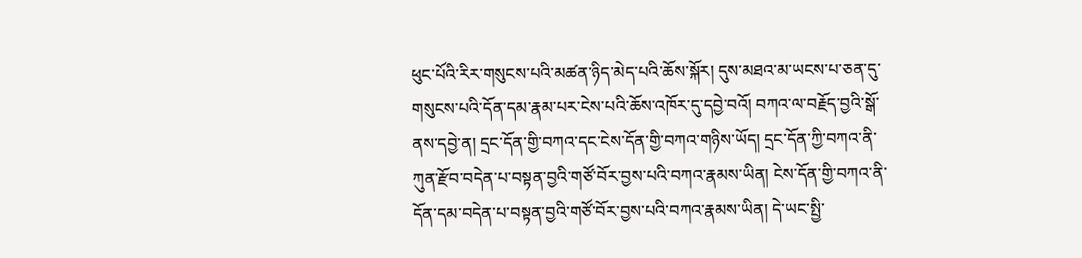ཕུང་པོའི་རིར་གསུངས་པའི་མཚན་ཉིད་མེད་པའི་ཆོས་སྐོར། དུས་མཐའ་མ་ཡངས་པ་ཅན་དུ་གསུངས་པའི་དོན་དམ་རྣམ་པར་ངེས་པའི་ཆོས་འཁོར་དུ་དབྱེ་བའོ། བཀའ་ལ་བརྗོད་བྱའི་སྒོ་ནས་དབྱེ་ན། དྲང་དོན་གྱི་བཀའ་དང་ངེས་དོན་གྱི་བཀའ་གཉིས་ཡོད། དྲང་དོན་ཀྱི་བཀའ་ནི་ཀུན་རྫོབ་བདེན་པ་བསྟན་བྱའི་གཙོ་བོར་བྱས་པའི་བཀའ་རྣམས་ཡིན། ངེས་དོན་གྱི་བཀའ་ནི་དོན་དམ་བདེན་པ་བསྟན་བྱའི་གཙོ་བོར་བྱས་པའི་བཀའ་རྣམས་ཡིན། དེ་ཡང་སྤྱི་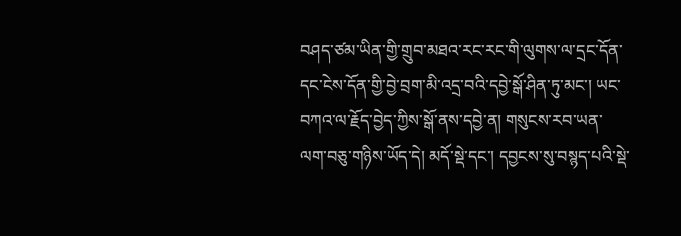བཤད་ཙམ་ཡིན་གྱི་གྲུབ་མཐའ་རང་རང་གི་ལུགས་ལ་དྲང་དོན་དང་ངེས་དོན་གྱི་བྱེ་བྲག་མི་འདྲ་བའི་དབྱེ་སྒོ་ཤིན་ཏུ་མང་། ཡང་བཀའ་ལ་རྗོད་བྱེད་ཀྱིས་སྒོ་ནས་དབྱེ་ན། གསུངས་རབ་ཡན་ལག་བཅུ་གཉིས་ཡོད་དེ། མདོ་སྡེ་དང་། དབྱངས་སུ་བསྙད་པའི་སྡེ་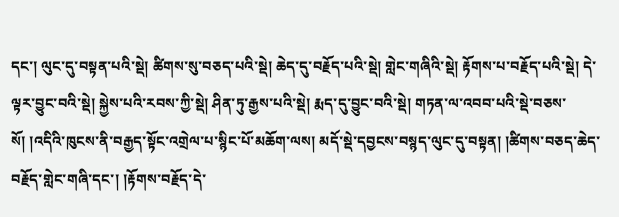དང་། ལུང་དུ་བསྟན་པའི་སྡེ། ཚིགས་སུ་བཅད་པའི་སྡེ། ཆེད་དུ་བརྗོད་པའི་སྡེ། གླེང་གཞིའི་སྡེ། རྟོགས་པ་བརྗོད་པའི་སྡེ། དེ་ལྟར་བྱུང་བའི་སྡེ། སྐྱེས་པའི་རབས་ཀྱི་སྡེ། ཤིན་ཏུ་རྒྱས་པའི་སྡེ། རྨད་དུ་བྱུང་བའི་སྡེ། གཏན་ལ་འབབ་པའི་སྡེ་བཅས་སོ། །འདིའི་ཁུངས་ནི་བརྒྱད་སྟོང་འགྲེལ་པ་སྙིང་པོ་མཆོག་ལས། མདོ་སྡེ་དབྱངས་བསྙད་ལུང་དུ་བསྟན། །ཚིགས་བཅད་ཆེད་བརྗོད་གླེང་གཞི་དང་། །རྟོགས་བརྗོད་དེ་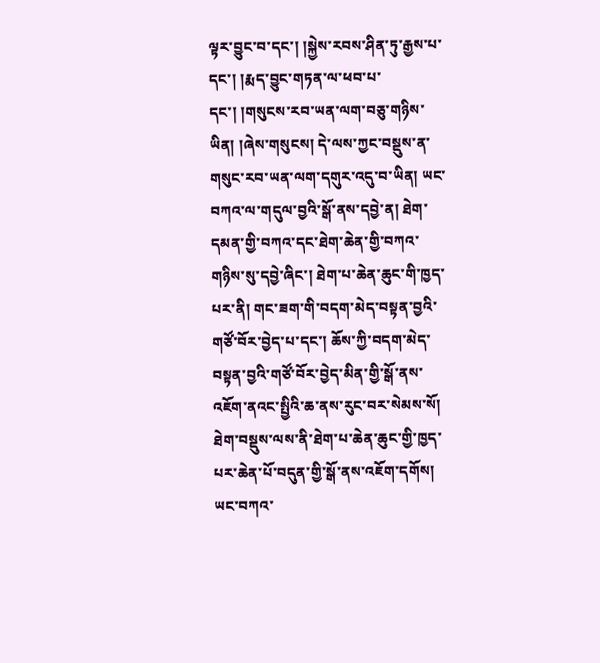ལྟར་བྱུང་བ་དང་། །སྐྱེས་རབས་ཤིན་ཏུ་རྒྱས་པ་དང་། །རྨད་བྱུང་གཏན་ལ་ཕབ་པ་དང་། །གསུངས་རབ་ཡན་ལག་བཅུ་གཉིས་ཡིན། །ཞེས་གསུངས། དེ་ལས་ཀྱང་བསྡུས་ན་གསུང་རབ་ཡན་ལག་དགུར་འདུ་བ་ཡིན། ཡང་བཀའ་ལ་གདུལ་བྱའི་སྒོ་ནས་དབྱེ་ན། ཐེག་དམན་གྱི་བཀའ་དང་ཐེག་ཆེན་གྱི་བཀའ་གཉིས་སུ་དབྱེ་ཞིང་། ཐེག་པ་ཆེན་ཆུང་གི་ཁྱད་པར་ནི། གང་ཟག་གི་བདག་མེད་བསྟན་བྱའི་གཙོ་བོར་བྱེད་པ་དང་། ཆོས་ཀྱི་བདག་མེད་བསྟན་བྱའི་གཙོ་བོར་བྱེད་མིན་གྱི་སྒོ་ནས་འཇོག་ནའང་སྤྱིའི་ཆ་ནས་རུང་བར་སེམས་སོ། ཐེག་བསྡུས་ལས་ནི་ཐེག་པ་ཆེན་ཆུང་གྱི་ཁྱད་པར་ཆེན་པོ་བདུན་གྱི་སྒོ་ནས་འཇོག་དགོས། ཡང་བཀའ་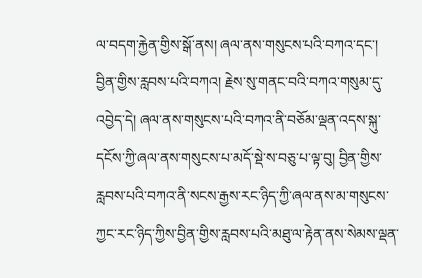ལ་བདག་རྐྱེན་གྱིས་སྒོ་ནས། ཞལ་ནས་གསུངས་པའི་བཀའ་དང་། བྱིན་གྱིས་རླབས་པའི་བཀའ། རྗེས་སུ་གནང་བའི་བཀའ་གསུམ་དུ་འབྱེད་དེ། ཞལ་ནས་གསུངས་པའི་བཀའ་ནི་བཅོམ་ལྡན་འདས་སྐུ་དངོས་ཀྱི་ཞལ་ནས་གསུངས་པ་མདོ་སྡེ་ས་བཅུ་པ་ལྟ་བུ། བྱིན་གྱིས་རླབས་པའི་བཀའ་ནི་སངས་རྒྱས་རང་ཉིད་ཀྱི་ཞལ་ནས་མ་གསུངས་ཀྱང་རང་ཉིད་ཀྱིས་བྱིན་གྱིས་རླབས་པའི་མཐུ་ལ་རྟེན་ནས་སེམས་ལྡན་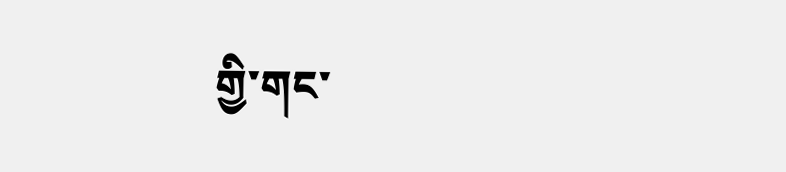གྱི་གང་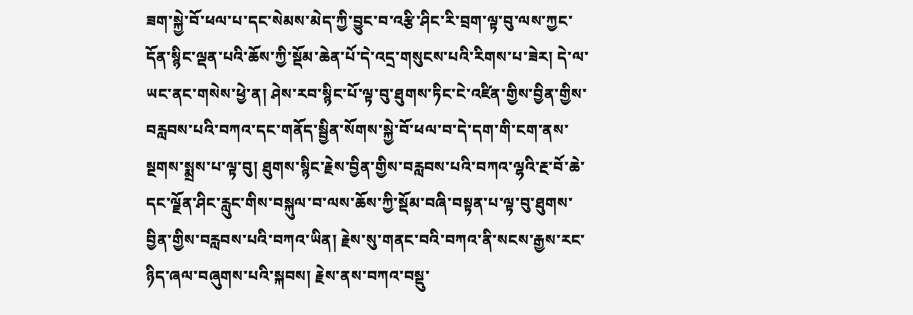ཟག་སྐྱེ་བོ་ཕལ་པ་དང་སེམས་མེད་ཀྱི་བྱུང་བ་འརྩི་ཤིང་རི་བྲག་ལྟ་བུ་ལས་ཀྱང་དོན་སྙིང་ལྡན་པའི་ཆོས་ཀྱི་སྡོམ་ཆེན་པོ་དེ་འདྲ་གསུངས་པའི་རིགས་པ་ཟེར། དེ་ལ་ཡང་ནང་གསེས་ཕྱེ་ན། ཤེས་རབ་སྙིང་པོ་ལྟ་བུ་ཐུགས་ཏིང་ངེ་འཛིན་གྱིས་བྱིན་གྱིས་བརླབས་པའི་བཀའ་དང་གནོད་སྦྱིན་སོགས་སྐྱེ་བོ་ཕལ་བ་དེ་དག་གི་ངག་ནས་སྔགས་སྨྲས་པ་ལྟ་བུ། ཐུགས་སྙིང་རྗེས་བྱིན་གྱིས་བརླབས་པའི་བཀའ་ལྷའི་རྔ་བོ་ཆེ་དང་ལྗོན་ཤིང་རླུང་གིས་བསྐུལ་བ་ལས་ཆོས་ཀྱི་སྡོམ་བཞི་བསྟན་པ་ལྟ་བུ་ཐུགས་ བྱིན་གྱིས་བརླབས་པའི་བཀའ་ཡིན། རྗེས་སུ་གནང་བའི་བཀའ་ནི་སངས་རྒྱས་རང་ཉིད་ཞལ་བཞུགས་པའི་སྐབས། རྗེས་ནས་བཀའ་བསྡུ་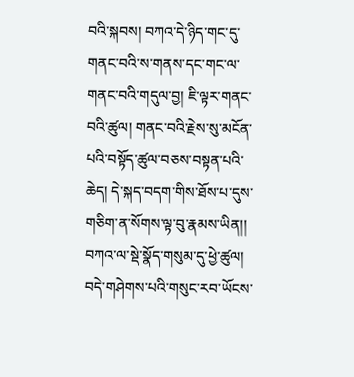བའི་སྐབས། བཀའ་དེ་ཉིད་གང་དུ་གནང་བའི་ས་གནས་དང་གང་ལ་གནང་བའི་གདུལ་བྱ། ཇི་ལྟར་གནང་བའི་ཚུལ། གནང་བའི་རྗེས་སུ་མངོན་པའི་བསྟོད་ཚུལ་བཅས་བསྟན་པའི་ཆེད། དེ་སྐད་བདག་གིས་ཐོས་པ་དུས་གཅིག་ན་སོགས་ལྟ་བུ་རྣམས་ཡིན།།
བཀའ་ལ་སྡེ་སྣོད་གསུམ་དུ་ཕྱེ་ཚུལ།
བདེ་གཤེགས་པའི་གསུང་རབ་ཡོངས་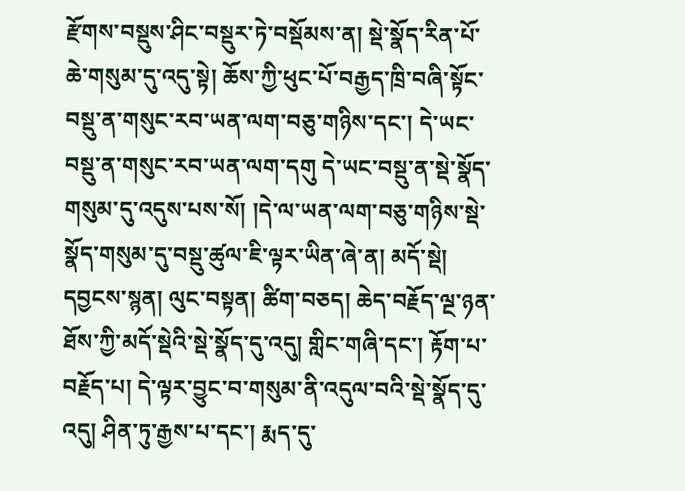རྫོགས་བསྡུས་ཤིང་བསྡུར་ཏེ་བསྡོམས་ན། སྡེ་སྣོད་རིན་པོ་ཆེ་གསུམ་དུ་འདུ་སྟེ། ཆོས་ཀྱི་ཕུང་པོ་བརྒྱད་ཁྲི་བཞི་སྟོང་བསྡུ་ན་གསུང་རབ་ཡན་ལག་བཅུ་གཉིས་དང་། དེ་ཡང་བསྡུ་ན་གསུང་རབ་ཡན་ལག་དགུ དེ་ཡང་བསྡུ་ན་སྡེ་སྣོད་གསུམ་དུ་འདུས་པས་སོ། །དེ་ལ་ཡན་ལག་བཅུ་གཉིས་སྡེ་སྣོད་གསུམ་དུ་བསྡུ་ཚུལ་ཇི་ལྟར་ཡིན་ཞེ་ན། མདོ་སྡེ། དབྱངས་སྙན། ལུང་བསྟན། ཚིག་བཅད། ཆེད་བརྗོད་ལྔ་ཉན་ཐོས་ཀྱི་མདོ་སྡེའི་སྡེ་སྣོད་དུ་འདུ། གླིང་གཞི་དང་། རྟོག་པ་བརྗོད་པ། དེ་ལྟར་བྱུང་བ་གསུམ་ནི་འདུལ་བའི་སྡེ་སྣོད་དུ་འདུ། ཤིན་ཏུ་རྒྱས་པ་དང་། རྨད་དུ་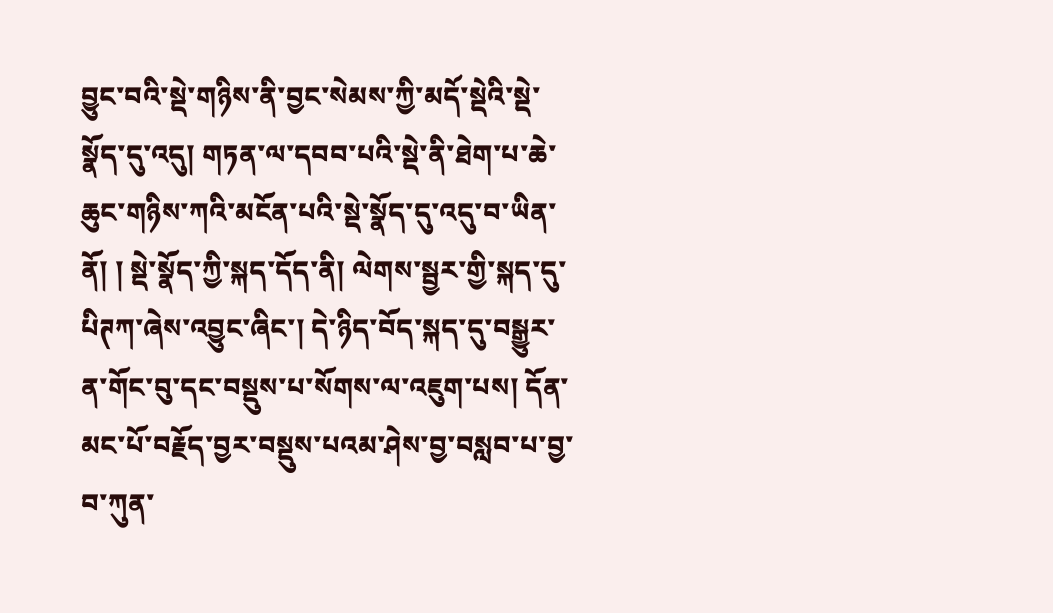བྱུང་བའི་སྡེ་གཉིས་ནི་བྱང་སེམས་ཀྱི་མདོ་སྡེའི་སྡེ་སྣོད་དུ་འདུ། གཏན་ལ་དབབ་པའི་སྡེ་ནི་ཐེག་པ་ཆེ་ཆུང་གཉིས་ཀའི་མངོན་པའི་སྡེ་སྣོད་དུ་འདུ་བ་ཡིན་ནོ། ། སྡེ་སྣོད་ཀྱི་སྐད་དོད་ནི། ལེགས་སྦྱར་གྱི་སྐད་དུ་པིཊཀ་ཞེས་འབྱུང་ཞིང་། དེ་ཉིད་བོད་སྐད་དུ་བསྒྱུར་ན་གོང་བུ་དང་བསྡུས་པ་སོགས་ལ་འཇུག་པས། དོན་མང་པོ་བརྗོད་བྱར་བསྡུས་པའམ་ཤེས་བྱ་བསླབ་པ་བྱ་བ་ཀུན་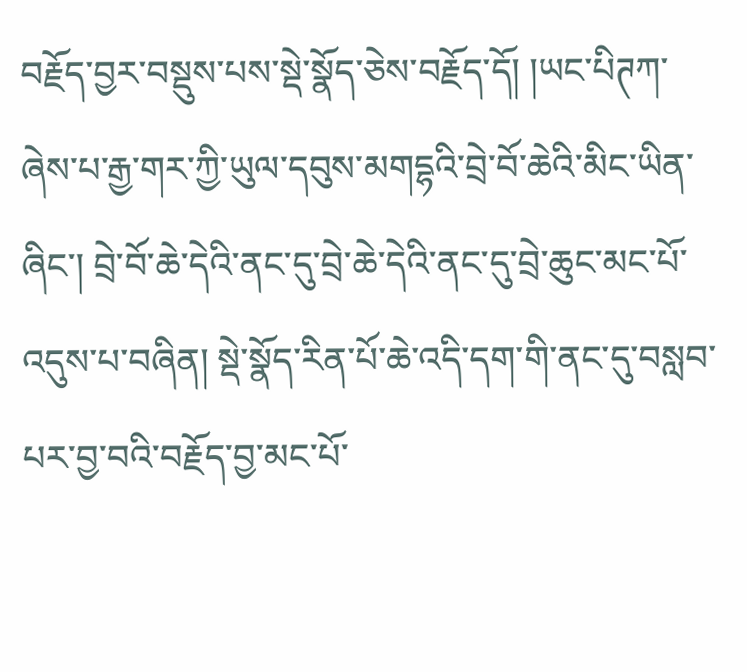བརྗོད་བྱར་བསྡུས་པས་སྡེ་སྣོད་ཅེས་བརྗོད་དོ། །ཡང་པིཊཀ་ཞེས་པ་རྒྱ་གར་ཀྱི་ཡུལ་དབུས་མགདྷའི་བྲེ་བོ་ཆེའི་མིང་ཡིན་ཞིང་། བྲེ་བོ་ཆེ་དེའི་ནང་དུ་བྲེ་ཆེ་དེའི་ནང་དུ་བྲེ་ཆུང་མང་པོ་འདུས་པ་བཞིན། སྡེ་སྣོད་རིན་པོ་ཆེ་འདི་དག་གི་ནང་དུ་བསླབ་པར་བྱ་བའི་བརྗོད་བྱ་མང་པོ་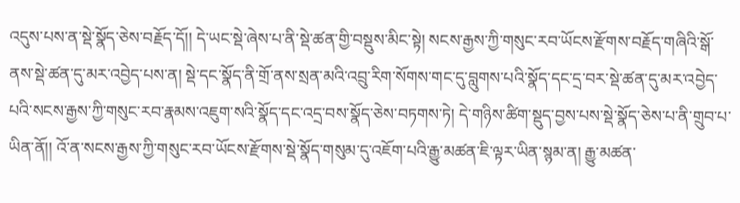འདུས་པས་ན་སྡེ་སྣོད་ཅེས་བརྗོད་དོ།། དེ་ཡང་སྡེ་ཞེས་པ་ནི་སྡེ་ཚན་གྱི་བསྡུས་མིང་སྟེ། སངས་རྒྱས་ཀྱི་གསུང་རབ་ཡོངས་རྫོགས་བརྗོད་གཞིའི་སྒོ་ནས་སྡེ་ཚན་དུ་མར་འབྱེད་པས་ན། སྡེ་དང་སྣོད་ནི་གྲོ་ནས་སྲན་མའི་འབྲུ་རིག་སོགས་གང་དུ་བླུགས་པའི་སྣོད་དང་དྲ་བར་སྡེ་ཚན་དུ་མར་འབྱེད་པའི་སངས་རྒྱས་ཀྱི་གསུང་རབ་རྣམས་འཇུག་སའི་སྣོད་དང་འདྲ་བས་སྣོད་ཅེས་བཏགས་ཏེ། དེ་གཉིས་ཚིག་སྡུད་བྱས་པས་སྡེ་སྣོད་ཅེས་པ་ནི་གྲུབ་པ་ཡིན་ནོ།། འོ་ན་སངས་རྒྱས་ཀྱི་གསུང་རབ་ཡོངས་རྫོགས་སྡེ་སྣོད་གསུམ་དུ་འཇོག་པའི་རྒྱུ་མཚན་ཇི་ལྟར་ཡིན་སྙམ་ན། རྒྱུ་མཚན་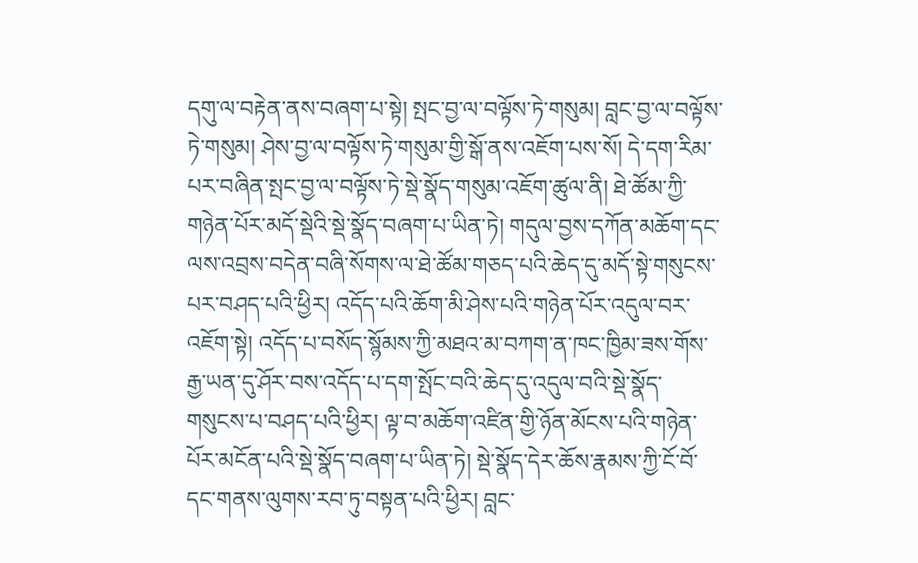དགུ་ལ་བརྟེན་ནས་བཞག་པ་སྟེ། སྤང་བྱ་ལ་བལྟོས་ཏེ་གསུམ། བླང་བྱ་ལ་བལྟོས་ཏེ་གསུམ། ཤེས་བྱ་ལ་བལྟོས་ཏེ་གསུམ་གྱི་སྒོ་ནས་འཇོག་པས་སོ། དེ་དག་རིམ་པར་བཞིན་སྤང་བྱ་ལ་བལྟོས་ཏེ་སྡེ་སྣོད་གསུམ་འཇོག་ཚུལ་ནི། ཐེ་ཚོམ་ཀྱི་གཉེན་པོར་མདོ་སྡེའི་སྡེ་སྣོད་བཞག་པ་ཡིན་ཏེ། གདུལ་བྱས་དཀོན་མཆོག་དང་ལས་འབྲས་བདེན་བཞི་སོགས་ལ་ཐེ་ཚོམ་གཅད་པའི་ཆེད་དུ་མདོ་སྟེ་གསུངས་པར་བཤད་པའི་ཕྱིར། འདོད་པའི་ཆོག་མི་ཤེས་པའི་གཉེན་པོར་འདུལ་བར་འཇོག་སྟེ། འདོད་པ་བསོད་སྙོམས་ཀྱི་མཐའ་མ་བཀག་ན་ཁང་ཁྱིམ་ཟས་གོས་རྒྱ་ཡན་དུ་ཤོར་བས་འདོད་པ་དག་སྤོང་བའི་ཆེད་དུ་འདུལ་བའི་སྡེ་སྣོད་གསུངས་པ་བཤད་པའི་ཕྱིར། ལྟ་བ་མཆོག་འཛིན་གྱི་ཉོན་མོངས་པའི་གཉེན་པོར་མངོན་པའི་སྡེ་སྣོད་བཞག་པ་ཡིན་ཏེ། སྡེ་སྣོད་དེར་ཆོས་རྣམས་ཀྱི་ངོ་བོ་དང་གནས་ལུགས་རབ་ཏུ་བསྟན་པའི་ཕྱིར། བླང་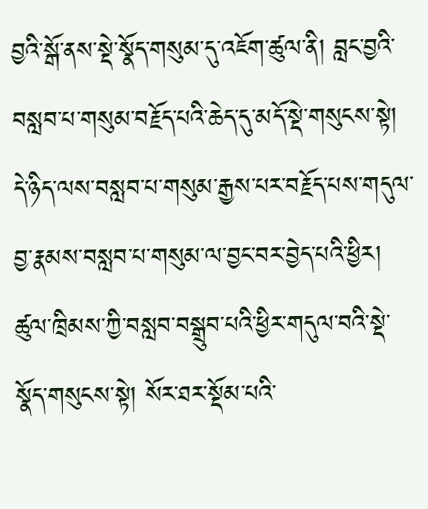བྱའི་སྒོ་ནས་སྡེ་སྣོད་གསུམ་དུ་འཇོག་ཚུལ་ནི། བླང་བྱའི་བསླབ་པ་གསུམ་བརྗོད་པའི་ཆེད་དུ་མདོ་སྡེ་གསུངས་སྟེ། དེ་ཉིད་ལས་བསླབ་པ་གསུམ་རྒྱས་པར་བརྗོད་པས་གདུལ་བྱ་རྣམས་བསླབ་པ་གསུམ་ལ་བྱང་བར་བྱེད་པའི་ཕྱིར། ཚུལ་ཁྲིམས་ཀྱི་བསླབ་བསྒྲུབ་པའི་ཕྱིར་གདུལ་བའི་སྡེ་སྣོད་གསུངས་སྟེ། སོར་ཐར་སྡོམ་པའི་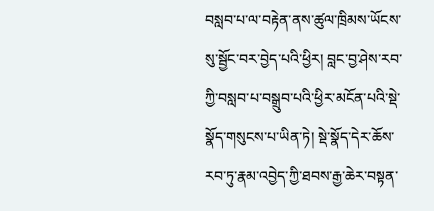བསླབ་པ་ལ་བརྟེན་ནས་ཚུལ་ཁྲིམས་ཡོངས་སུ་སྦྱོང་བར་བྱེད་པའི་ཕྱིར། བླང་བྱ་ཤེས་རབ་ཀྱི་བསླབ་པ་བསྒྲུབ་པའི་ཕྱིར་མངོན་པའི་སྡེ་སྣོད་གསུངས་པ་ཡིན་ཏེ། སྡེ་སྣོད་དེར་ཆོས་རབ་ཏུ་རྣམ་འབྱེད་ཀྱི་ཐབས་རྒྱ་ཆེར་བསྟན་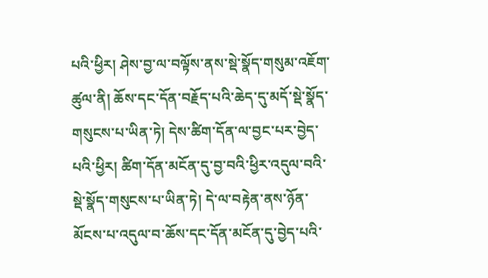པའི་ཕྱིར། ཤེས་བྱ་ལ་བལྟོས་ནས་སྡེ་སྣོད་གསུམ་འཇོག་ཚུལ་ནི། ཆོས་དང་དོན་བརྗོད་པའི་ཆེད་དུ་མདོ་སྡེ་སྣོད་གསུངས་པ་ཡིན་ཏེ། དེས་ཚིག་དོན་ལ་བྱང་པར་བྱེད་པའི་ཕྱིར། ཚིག་དོན་མངོན་དུ་བྱ་བའི་ཕྱིར་འདུལ་བའི་སྡེ་སྣོད་གསུངས་པ་ཡིན་ཏེ། དེ་ལ་བརྟེན་ནས་ཉོན་མོངས་པ་འདུལ་བ་ཆོས་དང་དོན་མངོན་དུ་བྱེད་པའི་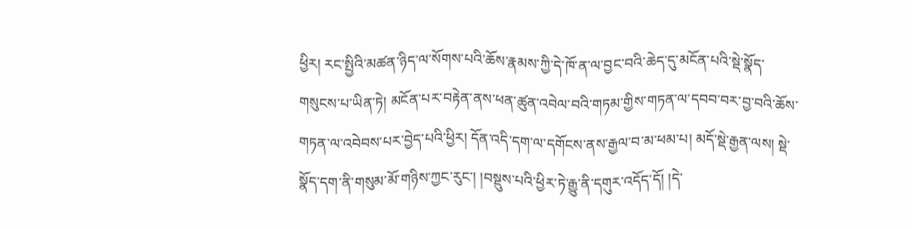ཕྱིར། རང་སྤྱིའི་མཚན་ཉིད་ལ་སོགས་པའི་ཆོས་རྣམས་ཀྱི་དེ་ཁོ་ན་ལ་བྱང་བའི་ཆེད་དུ་མངོན་པའི་སྡེ་སྣོད་གསུངས་པ་ཡིན་ཏེ། མངོན་པར་བརྟེན་ནས་ཕན་ཚུན་འབེལ་བའི་གཏམ་གྱིས་གཏན་ལ་དབབ་བར་བྱ་བའི་ཆོས་གཏན་ལ་འབེབས་པར་བྱེད་པའི་ཕྱིར། དོན་འདི་དག་ལ་དགོངས་ནས་རྒྱལ་བ་མ་ཕམ་པ། མདོ་སྡེ་རྒྱན་ལས། སྡེ་སྣོད་དག་ནི་གསུམ་མོ་གཉིས་ཀྱང་རུང་། །བསྡུས་པའི་ཕྱིར་ཏེ་རྒྱུ་ནི་དགུར་འདོད་དོ། །དེ་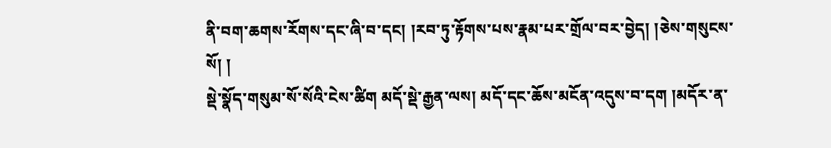ནི་བག་ཆགས་རོགས་དང་ཞི་བ་དང། །རབ་ཏུ་རྟོགས་པས་རྣམ་པར་གྲོལ་བར་བྱེད། །ཅེས་གསུངས་སོ། །
སྡེ་སྣོད་གསུམ་སོ་སོའི་ངེས་ཚིག མདོ་སྡེ་རྒྱན་ལས། མདོ་དང་ཆོས་མངོན་འདུས་བ་དག །མདོར་ན་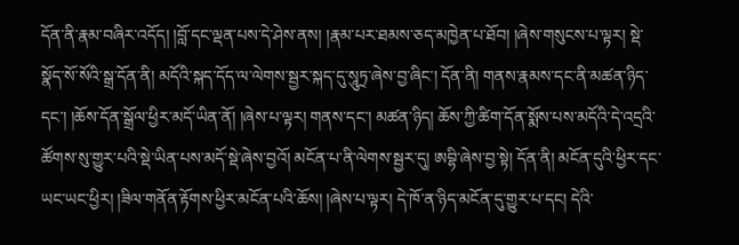དོན་ནི་རྣམ་བཞིར་འདོད། །བློ་དང་ལྡན་པས་དེ་ཤེས་ནས། །རྣམ་པར་ཐམས་ཅད་མཁྱེན་པ་ཐོབ། །ཞེས་གསུངས་པ་ལྟར། སྡེ་སྣོད་སོ་སོའི་སྒྲ་དོན་ནི། མདོའི་སྐད་དོད་ལ་ལེགས་སྦྱར་སྐད་དུ་སཱུཏྲ་ཞེས་བྱ་ཞིང་། དོན་ནི། གནས་རྣམས་དང་ནི་མཚན་ཉིད་དང་། །ཆོས་དོན་སྒྲོལ་ཕྱིར་མདོ་ཡིན་ནོ། །ཞེས་པ་ལྟར། གནས་དང་། མཚན་ཉིད། ཆོས་ཀྱི་ཚིག་དོན་སྨོས་པས་མདོའི་དེ་འདྲའི་ཚོགས་སུ་གྱུར་པའི་སྡེ་ཡིན་པས་མདོ་སྡེ་ཞེས་བྱའོ། མངོན་པ་ནི་ལེགས་སྦྱར་དུ། ཨབྷི་ཞེས་བྱ་སྟེ། དོན་ནི། མངོན་དུའི་ཕྱིར་དང་ཡང་ཡང་ཕྱིར། །ཟིལ་གནོན་རྟོགས་ཕྱིར་མངོན་པའི་ཆོས། །ཞེས་པ་ལྟར། དེ་ཁོ་ན་ཉིད་མངོན་དུ་གྱུར་པ་དང། དེའི་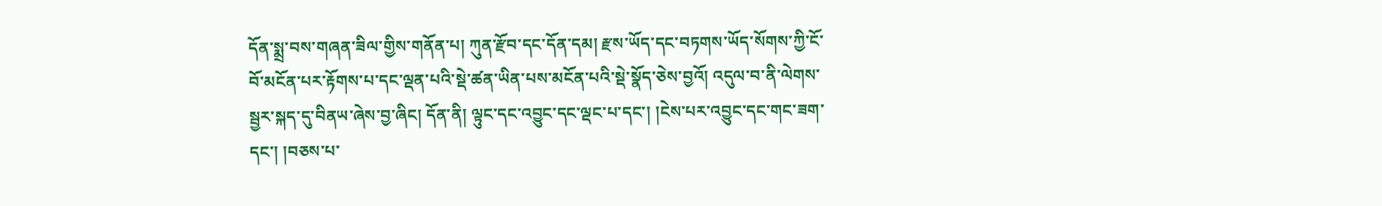དོན་སྨྲ་བས་གཞན་ཟིལ་གྱིས་གནོན་པ། ཀུན་རྫོབ་དང་དོན་དམ། རྫས་ཡོད་དང་བཏགས་ཡོད་སོགས་ཀྱི་ངོ་བོ་མངོན་པར་རྟོགས་པ་དང་ལྡན་པའི་སྡེ་ཚན་ཡིན་པས་མངོན་པའི་སྡེ་སྣོད་ཅེས་བྱའོ། འདུལ་བ་ནི་ལེགས་སྦྱར་སྐད་དུ་བིནཡ་ཞེས་བྱ་ཞིང། དོན་ནི། ལྟུང་དང་འབྱུང་དང་ལྡང་པ་དང་། །ངེས་པར་འབྱུང་དང་གང་ཟག་དང་། །བཅས་པ་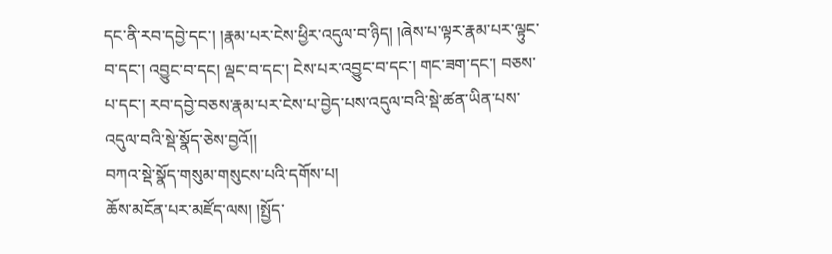དང་ནི་རབ་དབྱེ་དང་། །རྣམ་པར་ངེས་ཕྱིར་འདུལ་བ་ཉིད། །ཞེས་པ་ལྟར་རྣམ་པར་ལྟུང་བ་དང་། འབྱུང་བ་དང། ལྡང་བ་དང་། ངེས་པར་འབྱུང་བ་དང་། གང་ཟག་དང་། བཅས་པ་དང་། རབ་དབྱེ་བཅས་རྣམ་པར་ངེས་པ་བྱེད་པས་འདུལ་བའི་སྡེ་ཚན་ཡིན་པས་འདུལ་བའི་སྡེ་སྣོད་ཅེས་བྱའོ།།
བཀའ་སྡེ་སྣོད་གསུམ་གསུངས་པའི་དགོས་པ།
ཆོས་མངོན་པར་མཛོད་ལས། །སྤྱོད་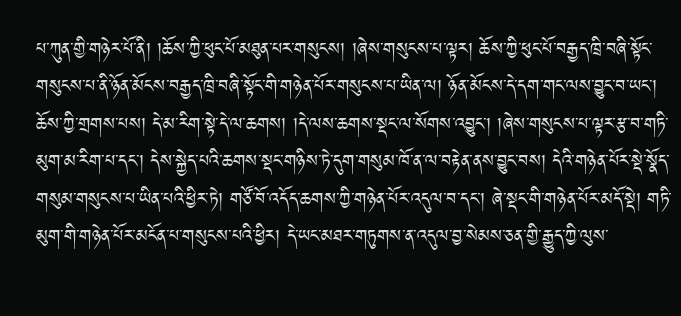པ་ཀུན་གྱི་གཉེར་པོ་ནི། །ཆོས་ཀྱི་ཕུང་པོ་མཐུན་པར་གསུངས། །ཞེས་གསུངས་པ་ལྟར། ཆོས་ཀྱི་ཕུང་པོ་བརྒྱད་ཁྲི་བཞི་སྟོང་གསུངས་པ་ནི་ཉོན་མོངས་བརྒྱད་ཁྲི་བཞི་སྟོང་གི་གཉེན་པོར་གསུངས་པ་ཡིན་ལ། ཉོན་མོངས་དེ་དག་གང་ལས་བྱུང་བ་ཡང་། ཆོས་ཀྱི་གྲགས་པས། དེ་མ་རིག་སྟེ་དེ་ལ་ཆགས། །དེ་ལས་ཆགས་སྡང་ལ་སོགས་འབྱུང་། །ཞེས་གསུངས་པ་ལྟར་རྩ་བ་གཏི་མུག་མ་རིག་པ་དང་། དེས་སྐྱེད་པའི་ཆགས་སྡང་གཉིས་ཏེ་དུག་གསུམ་ཁོ་ན་ལ་བརྟེན་ནས་བྱུང་བས། དེའི་གཉེན་པོར་སྡེ་སྣོད་གསུམ་གསུངས་པ་ཡིན་པའི་ཕྱིར་ཏེ། གཙོ་བོ་འདོད་ཆགས་ཀྱི་གཉེན་པོར་འདུལ་བ་དང་། ཞེ་སྡང་གི་གཉེན་པོར་མདོ་སྡེ། གཏི་མུག་གི་གཉེན་པོར་མངོན་པ་གསུངས་པའི་ཕྱིར། དེ་ཡང་མཐར་གཏུགས་ན་འདུལ་བྱ་སེམས་ཅན་གྱི་རྒྱུད་ཀྱི་ལུས་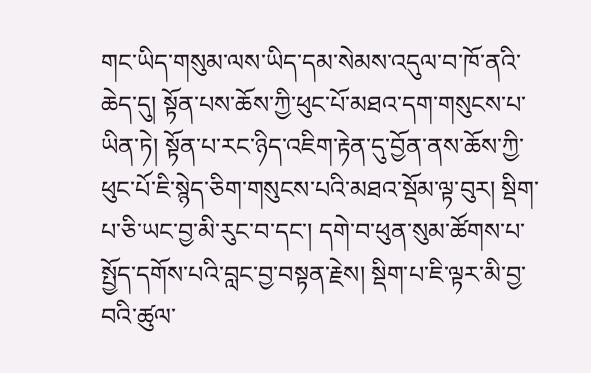གང་ཡིད་གསུམ་ལས་ཡིད་དམ་སེམས་འདུལ་བ་ཁོ་ནའི་ཆེད་དུ། སྟོན་པས་ཆོས་ཀྱི་ཕུང་པོ་མཐའ་དག་གསུངས་པ་ཡིན་ཏེ། སྟོན་པ་རང་ཉིད་འཇིག་རྟེན་དུ་བྱོན་ནས་ཆོས་ཀྱི་ཕུང་པོ་ཇི་སྙེད་ཅིག་གསུངས་པའི་མཐའ་སྡོམ་ལྟ་བུར། སྡིག་པ་ཅི་ཡང་བྱ་མི་རུང་བ་དང་། དགེ་བ་ཕུན་སུམ་ཚོགས་པ་སྤྱོད་དགོས་པའི་བླང་བྱ་བསྟན་རྗེས། སྡིག་པ་ཇི་ལྟར་མི་བྱ་བའི་ཚུལ་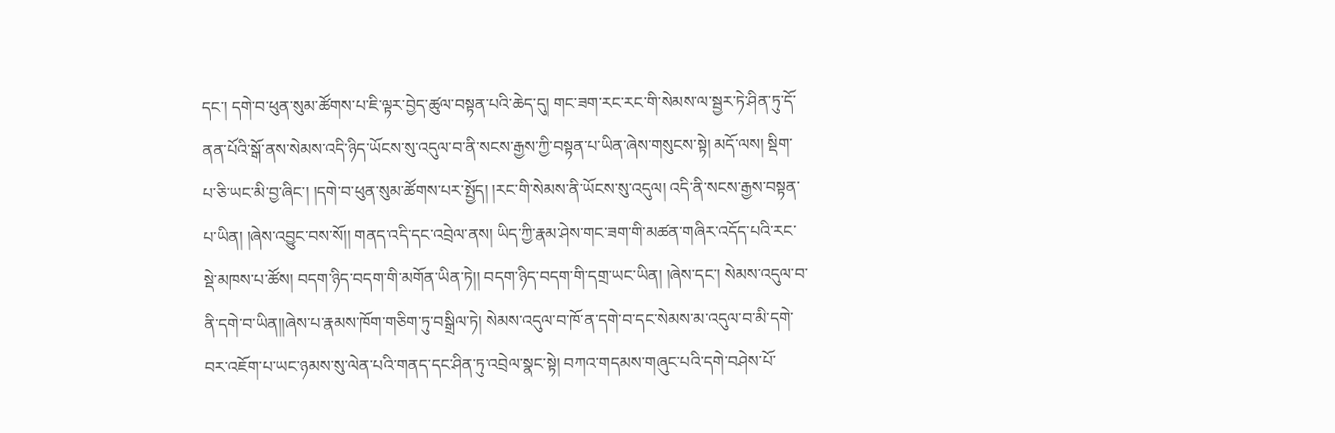དང་། དགེ་བ་ཕུན་སུམ་ཚོགས་པ་ཇི་ལྟར་བྱེད་ཚུལ་བསྟན་པའི་ཆེད་དུ། གང་ཟག་རང་རང་གི་སེམས་ལ་སྦྱར་ཏེ་ཤིན་ཏུ་དོ་ནན་པོའི་སྒོ་ནས་སེམས་འདི་ཉིད་ཡོངས་སུ་འདུལ་བ་ནི་སངས་རྒྱས་ཀྱི་བསྟན་པ་ཡིན་ཞེས་གསུངས་སྟེ། མདོ་ལས། སྡིག་པ་ཅི་ཡང་མི་བྱ་ཞིང་། །དགེ་བ་ཕུན་སུམ་ཚོགས་པར་སྤྱོད། །རང་གི་སེམས་ནི་ཡོངས་སུ་འདུལ། འདི་ནི་སངས་རྒྱས་བསྟན་པ་ཡིན། །ཞེས་འབྱུང་བས་སོ།། གནད་འདི་དང་འབྲེལ་ནས། ཡིད་ཀྱི་རྣམ་ཤེས་གང་ཟག་གི་མཚན་གཞིར་འདོད་པའི་རང་སྡེ་མཁས་པ་ཚོས། བདག་ཉིད་བདག་གི་མགོན་ཡིན་ཏེ།། བདག་ཉིད་བདག་གི་དགྲ་ཡང་ཡིན། །ཞེས་དང་། སེམས་འདུལ་བ་ནི་དགེ་བ་ཡིན།།ཞེས་པ་རྣམས་ཁོག་གཅིག་ཏུ་བསྒྲིལ་ཏེ། སེམས་འདུལ་བ་ཁོ་ན་དགེ་བ་དང་སེམས་མ་འདུལ་བ་མི་དགེ་བར་འཇོག་པ་ཡང་ཉམས་སུ་ལེན་པའི་གནད་དང་ཤིན་ཏུ་འབྲེལ་སྣང་སྟེ། བཀའ་གདམས་གཞུང་པའི་དགེ་བཤེས་པོ་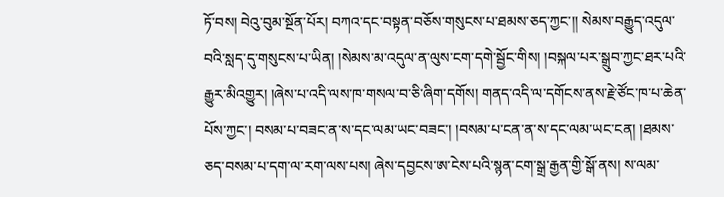ཏོ་བས། བེའུ་བུམ་སྔོན་པོར། བཀའ་དང་བསྟན་བཅོས་གསུངས་པ་ཐམས་ཅད་ཀྱང་།། སེམས་བརྒྱུད་འདུལ་བའི་སླད་དུ་གསུངས་པ་ཡིན། །སེམས་མ་འདུལ་ན་ལུས་ངག་དགེ་སྦྱོང་གིས། །བསྐལ་པར་སྒྲུབ་ཀྱང་ཐར་པའི་རྒྱུར་མིའགྱུར། །ཞེས་པ་འདི་ལས་ཁ་གསལ་བ་ཅི་ཞིག་དགོས། གནད་འདི་ལ་དགོངས་ནས་རྗེ་ཙོང་ཁ་པ་ཆེན་པོས་ཀྱང་། བསམ་པ་བཟང་ན་ས་དང་ལམ་ཡང་བཟང་། །བསམ་པ་ངན་ན་ས་དང་ལམ་ཡང་ངན། །ཐམས་ཅད་བསམ་པ་དག་ལ་རག་ལས་པས། ཞེས་དབྱངས་ཨ་ངེས་པའི་སྙན་ངག་སྒྲ་རྒྱན་གྱི་སྒོ་ནས། ས་ལམ་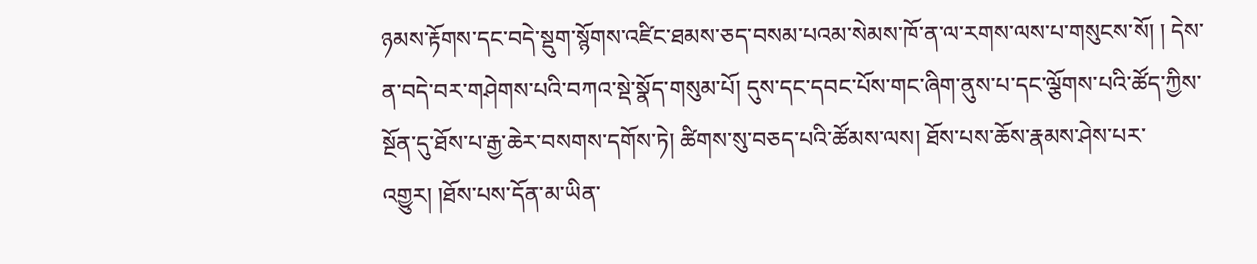ཉམས་རྟོགས་དང་བདེ་སྡུག་སྙོགས་འཛིང་ཐམས་ཅད་བསམ་པའམ་སེམས་ཁོ་ན་ལ་རགས་ལས་པ་གསུངས་སོ། ། དེས་ན་བདེ་བར་གཤེགས་པའི་བཀའ་སྡེ་སྣོད་གསུམ་པོ། དུས་དང་དབང་པོས་གང་ཞིག་ནུས་པ་དང་ལྕོགས་པའི་ཚོད་ཀྱིས་སྔོན་དུ་ཐོས་པ་རྒྱ་ཆེར་བསགས་དགོས་ཏེ། ཚིགས་སུ་བཅད་པའི་ཚོམས་ལས། ཐོས་པས་ཆོས་རྣམས་ཤེས་པར་འགྱུར། །ཐོས་པས་དོན་མ་ཡིན་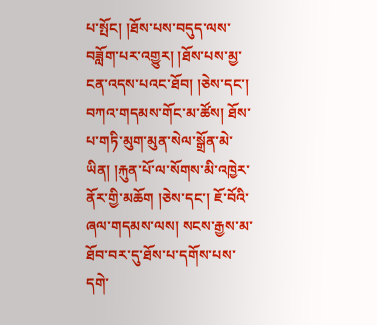པ་སྤོང། །ཐོས་པས་བདུད་ལས་བཟློག་པར་འགྱུར། །ཐོས་པས་མྱ་ངན་འདས་པའང་ཐོབ། །ཅེས་དང་། བཀའ་གདམས་གོང་མ་ཚོས། ཐོས་པ་གཏི་མུག་མུན་སེལ་སྒྲོན་མེ་ཡིན། །རྐུན་པོ་ལ་སོགས་མི་འཁྱེར་ནོར་གྱི་མཆོག །ཅེས་དང་། ཇོ་བོའི་ཞལ་གདམས་ལས། སངས་རྒྱས་མ་ཐོབ་བར་དུ་ཐོས་པ་དགོས་པས་དགེ་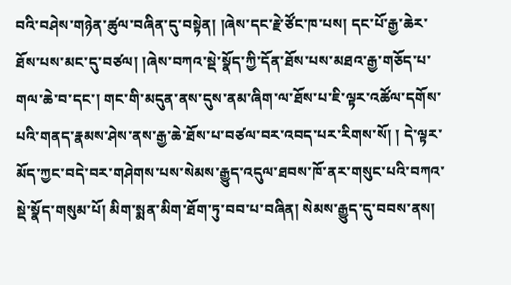བའི་བཤེས་གཉེན་ཚུལ་བཞིན་དུ་བསྟེན། །ཞེས་དང་རྗེ་ཙོང་ཁ་པས། དང་པོ་རྒྱ་ཆེར་ཐོས་པས་མང་དུ་བཙལ། །ཞེས་བཀའ་སྡེ་སྣོད་ཀྱི་དོན་ཐོས་པས་མཐའ་རྒྱ་གཅོད་པ་གལ་ཆེ་བ་དང་། གང་གི་མདུན་ནས་དུས་ནམ་ཞིག་ལ་ཐོས་པ་ཇི་ལྟར་འཚོལ་དགོས་པའི་གནད་རྣམས་ཤེས་ནས་རྒྱ་ཆེ་ཐོས་པ་བཙལ་བར་འབད་པར་རིགས་སོ། ། དེ་ལྟར་མོད་ཀྱང་བདེ་བར་གཤེགས་པས་སེམས་རྒྱུད་འདུལ་ཐབས་ཁོ་ནར་གསུང་པའི་བཀའ་སྡེ་སྣོད་གསུམ་པོ། མིག་སྨན་མིག་ཐོག་ཏུ་བབ་པ་བཞིན། སེམས་རྒྱུད་དུ་བབས་ནས།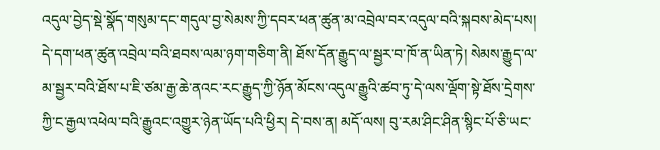འདུལ་བྱེད་སྡེ་སྣོད་གསུམ་དང་གདུལ་བྱ་སེམས་ཀྱི་དབར་ཕན་ཚུན་མ་འབྲེལ་བར་འདུལ་བའི་སྐབས་མེད་པས། དེ་དག་ཕན་ཚུན་འབྲེལ་བའི་ཐབས་ལམ་ཉག་གཅིག་ནི། ཐོས་དོན་རྒྱུད་ལ་སྦྱར་བ་ཁོ་ན་ཡིན་ཏེ། སེམས་རྒྱུད་ལ་མ་སྦྱར་བའི་ཐོས་པ་ཇི་ཙམ་རྒྱ་ཆེ་ནའང་རང་རྒྱུད་ཀྱི་ཉོན་མོངས་འདུལ་རྒྱུའི་ཚབ་ཏུ་དེ་ལས་ལྡོག་སྟེ་ཐོས་དྲེགས་ཀྱི་ང་རྒྱལ་འཕེལ་བའི་རྒྱུའང་འགྱུར་ཉེན་ཡོད་པའི་ཕྱིར། དེ་བས་ན། མདོ་ལས། བུ་རམ་ཤིང་ཤིན་སྙིང་པོ་ཅི་ཡང་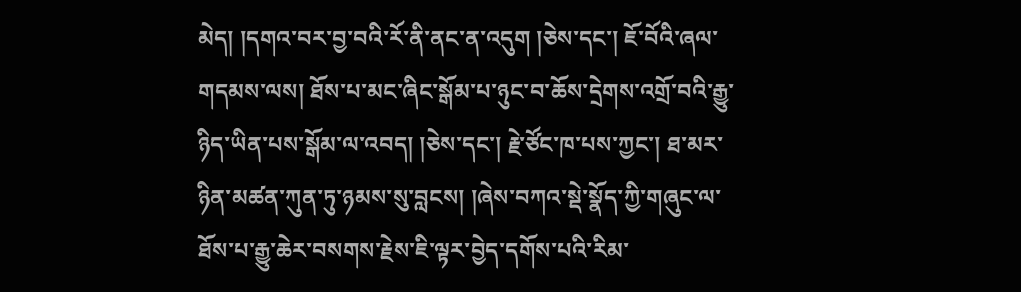མེད། །དགའ་བར་བྱ་བའི་རོ་ནི་ནང་ན་འདུག །ཅེས་དང་། ཇོ་བོའི་ཞལ་གདམས་ལས། ཐོས་པ་མང་ཞིང་སྒོམ་པ་ཉུང་བ་ཆོས་དྲེགས་འགྲོ་བའི་རྒྱུ་ཉིད་ཡིན་པས་སྒོམ་ལ་འབད། །ཅེས་དང་། རྗེ་ཙོང་ཁ་པས་ཀྱང་། ཐ་མར་ཉིན་མཚན་ཀུན་ཏུ་ཉམས་སུ་བླངས། །ཞེས་བཀའ་སྡེ་སྣོད་ཀྱི་གཞུང་ལ་ཐོས་པ་རྒྱུ་ཆེར་བསགས་རྗེས་ཇི་ལྟར་བྱེད་དགོས་པའི་རིམ་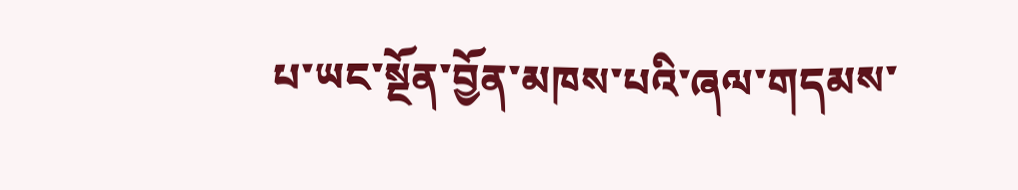པ་ཡང་སྔོན་བྱོན་མཁས་པའི་ཞལ་གདམས་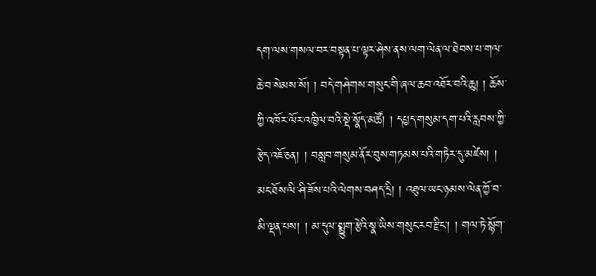དག་ལས་གསལ་བར་བསྟན་པ་ལྟར་ཤེས་ནས་ལག་ལེན་ལ་ཐེབས་པ་གལ་ཆེ་བ་སེམས་སོ། ། བདེ་གཤེགས་གསུང་གི་ཞལ་ཆབ་འཐོར་བའི་ཆུ། ། ཆོས་ཀྱི་འཁོར་ལོར་འཁྱིལ་བའི་སྡེ་སྣོད་མཚོ། ། དཔྱད་གསུམ་དག་པའི་རླབས་ཀྱི་རྩེད་འཇོ་ཅན། ། བསླབ་གསུམ་ནོར་བུས་གཏམས་པའི་གཏེར་དུ་མཛེས། །
མང་ཐོས་ལི་ཤི་ཟོས་པའི་ལེགས་བཤད་དྲི། ། འཐུལ་ཡང་ཉམས་ལེན་ཀྱོ་བ་མི་ལྡན་པས། ། མ་དུལ་སྨྱུག་རྩེའི་སྣ་ཡིས་གསུང་རབ་རྫིང་། ། གལ་ཏེ་སྙོག་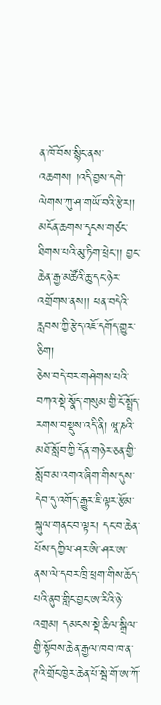ན་ཁོ་བོས་སྙིང་ནས་འཆགས། །འདི་བྱས་དགེ་ལེགས་ཀུ་ཤ་གཡོ་བའི་རྩེར།། མངོན་ཆགས་དྭངས་གཙང་ཐིགས་པའི་མུ་ཏིག་ཕྲེང་།། བྱང་ཆེན་རྒྱ་མཚོའི་ཆུ་དང་ཉེར་འགྲོགས་ནས།། ཕན་བདེའི་རླབས་ཀྱི་རྩེད་འཇོ་དགོད་གྱུར་ཅིག།
ཅེས་བདེ་བར་གཤེགས་པའི་བཀའ་སྡེ་སྣོད་གསུམ་གྱི་ངོ་སྤྲོད་རགས་བསྡུས་འདི་ནི། ཝཱ་ཎའི་མཐོ་སློབ་ཀྱི་དོན་གཉེར་ཅན་གྱི་སློབ་མ་འགའ་ཞིག་གིས་དུས་དེབ་དུ་འགོད་རྒྱུར་ཇི་ལྟར་རྩོམ་སྐུལ་གནང་བ་ལྟར། དང་བ་ཆེན་པོས་དཀྱིལ་ཤར་ཨི་ཤར་ཨ་ནས་ལེ་དབར་ཁྲི་ཕྲག་གིས་ཆོད་པའི་ནུབ་གླིང་བྱང་ཨ་རིའི་ཉེ་འགྲམ། དམངས་སྡེ་ཆིལ་སྒྲིལ་གྱི་སྟོབས་ཆེན་རྒྱལ་ཁབ་ཁ་ན་ཊའི་གྲོང་ཁྱེར་ཆེན་པོ་སྦེ་གོ་ཨ་ཀོ་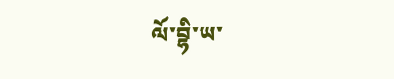ལོ་བྷི་ཡ་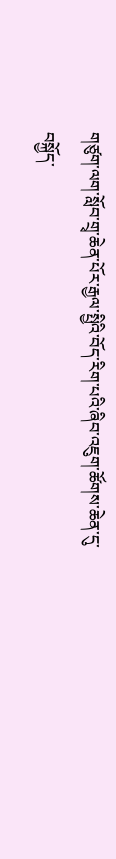གཙུག་ལག་སློབ་གྲྭ་ཆེན་པོར་རྒྱལ་སྤྱིའི་བོད་རིག་པའི་ཞིབ་འཇུག་ཚོགས་ཆེན་དུ་བསྐྱོད་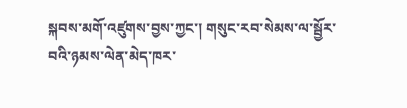སྐབས་མགོ་འཛུགས་བྱས་ཀྱང་། གསུང་རབ་སེམས་ལ་སྦྱོར་བའི་ཉམས་ལེན་མེད་ཁར་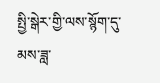སྤྱི་སྒེར་གྱི་ལས་སྙོག་དུ་མས་ཟླ་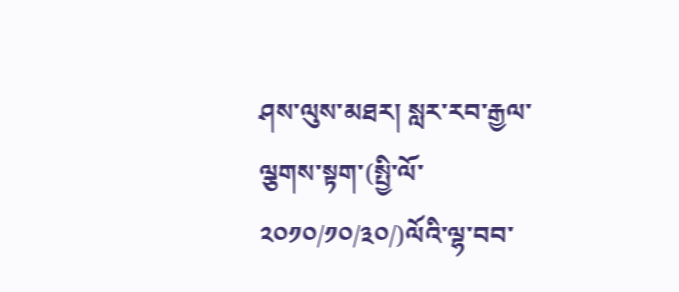ཤས་ལུས་མཐར། སླར་རབ་རྒྱལ་ལྕགས་སྟག་(སྤྱི་ལོ་ ༢༠༡༠/༡༠/༣༠/)ལོའི་ལྷ་བབ་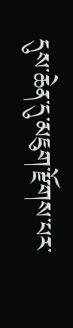དུས་ཆེན་དུ་མཇུག་རྫོགས་པར་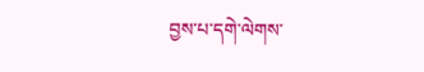བྱས་པ་དགེ་ལེགས་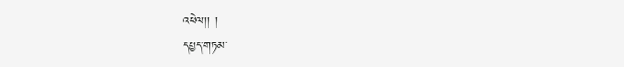འཕེལ།། །
དཔྱད་གཏམ་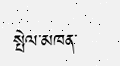སྤེལ་མཁན་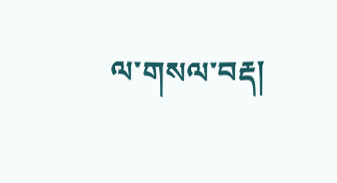ལ་གསལ་བརྡ།